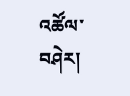འཚོལ་བཤེར།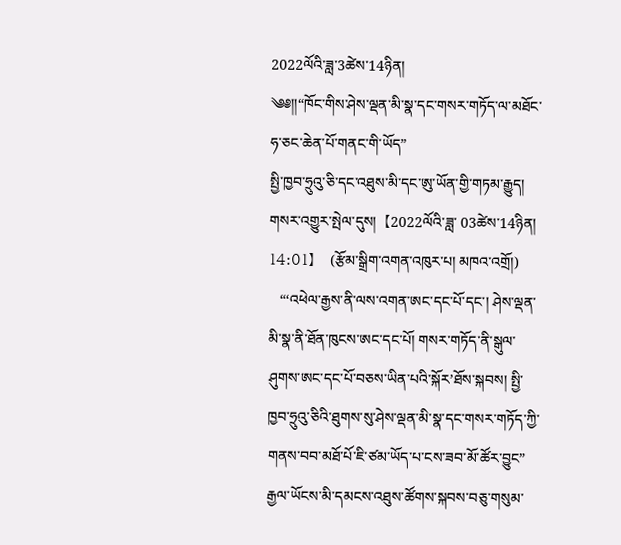2022ལོའི་ཟླ་3ཚེས་14ཉིན།
༄༅།།“ཁོང་གིས་ཤེས་ལྡན་མི་སྣ་དང་གསར་གཏོད་ལ་མཐོང་ཧ་ཅང་ཆེན་པོ་གནང་གི་ཡོད”
སྤྱི་ཁྱབ་ཧྲུའུ་ཅི་དང་འཐུས་མི་དང་ཨུ་ཡོན་གྱི་གཏམ་རྒྱུད།
གསར་འགྱུར་སྤེལ་དུས།  【2022ལོའི་ཟླ་ 03ཚེས་14ཉིན། 14:01】   (རྩོམ་སྒྲིག་འགན་འཁུར་པ། མཁའ་འགྲོ།)
   “‘འཕེལ་རྒྱས་ནི་ལས་འགན་ཨང་དང་པོ་དང་། ཤེས་ལྡན་མི་སྣ་ནི་ཐོན་ཁུངས་ཨང་དང་པོ། གསར་གཏོད་ནི་སྒུལ་ཤུགས་ཨང་དང་པོ་བཅས་ཡིན་པའི་སྐོར’ཐོས་སྐབས། སྤྱི་ཁྱབ་ཧྲུའུ་ཅིའི་ཐུགས་སུ་ཤེས་ལྡན་མི་སྣ་དང་གསར་གཏོད་ཀྱི་གནས་བབ་མཐོ་པོ་ཇི་ཙམ་ཡོད་པ་ངས་ཟབ་མོ་ཚོར་བྱུང” རྒྱལ་ཡོངས་མི་དམངས་འཐུས་ཚོགས་སྐབས་བཅུ་གསུམ་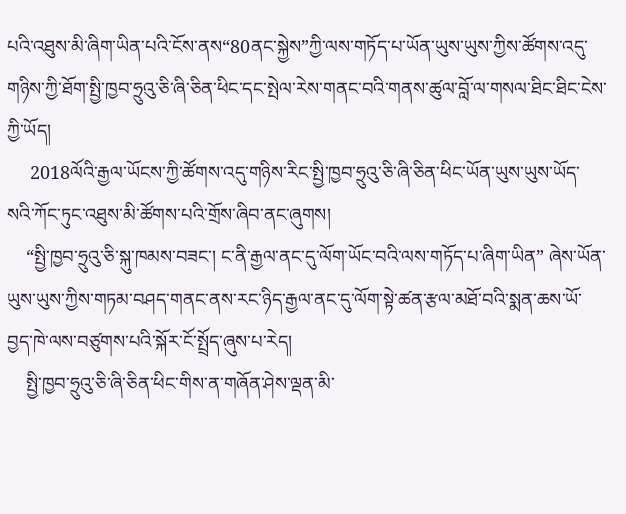པའི་འཐུས་མི་ཞིག་ཡིན་པའི་ངོས་ནས“80ནང་སྐྱེས”ཀྱི་ལས་གཏོད་པ་ཡོན་ཡུས་ཡུས་ཀྱིས་ཚོགས་འདུ་གཉིས་ཀྱི་ཐོག་སྤྱི་ཁྱབ་ཧྲུའུ་ཅི་ཞི་ཅིན་ཕིང་དང་སྤེལ་རེས་གནང་བའི་གནས་ཚུལ་བློ་ལ་གསལ་ཐིང་ཐིང་ངེས་ཀྱི་ཡོད།
     2018ལོའི་རྒྱལ་ཡོངས་ཀྱི་ཚོགས་འདུ་གཉིས་རིང་སྤྱི་ཁྱབ་ཧྲུའུ་ཅི་ཞི་ཅིན་ཕིང་ཡོན་ཡུས་ཡུས་ཡོད་སའི་ཀོང་ཏུང་འཐུས་མི་ཚོགས་པའི་གྲོས་ཞིབ་ནང་ཞུགས།
    “སྤྱི་ཁྱབ་ཧྲུའུ་ཅི་སྐུ་ཁམས་བཟང་། ང་ནི་རྒྱལ་ནང་དུ་ལོག་ཡོང་བའི་ལས་གཏོད་པ་ཞིག་ཡིན” ཞེས་ཡོན་ཡུས་ཡུས་ཀྱིས་གཏམ་བཤད་གནང་ནས་རང་ཉིད་རྒྱལ་ནང་དུ་ལོག་སྟེ་ཚན་རྩལ་མཐོ་བའི་སྨན་ཆས་ཡོ་བྱད་ཁེ་ལས་བཙུགས་པའི་སྐོར་ངོ་སྤྲོད་ཞུས་པ་རེད།
    སྤྱི་ཁྱབ་ཧྲུའུ་ཅི་ཞི་ཅིན་ཕིང་གིས་ན་གཞོན་ཤེས་ལྡན་མི་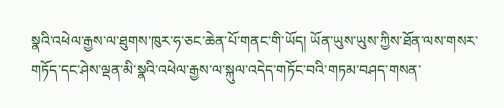སྣའི་འཕེལ་རྒྱས་ལ་ཐུགས་ཁུར་ཧ་ཅང་ཆེན་པོ་གནང་གི་ཡོད། ཡོན་ཡུས་ཡུས་ཀྱིས་ཐོན་ལས་གསར་གཏོད་དང་ཤེས་ལྡན་མི་སྣའི་འཕེལ་རྒྱས་ལ་སྐུལ་འདེད་གཏོང་བའི་གཏམ་བཤད་གསན་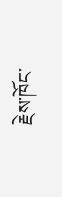རྗེས་ཁོང་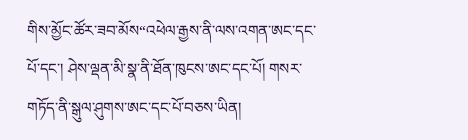གིས་མྱོང་ཚོར་ཟབ་མོས“འཕེལ་རྒྱས་ནི་ལས་འགན་ཨང་དང་པོ་དང་། ཤེས་ལྡན་མི་སྣ་ནི་ཐོན་ཁུངས་ཨང་དང་པོ། གསར་གཏོད་ནི་སྒུལ་ཤུགས་ཨང་དང་པོ་བཅས་ཡིན།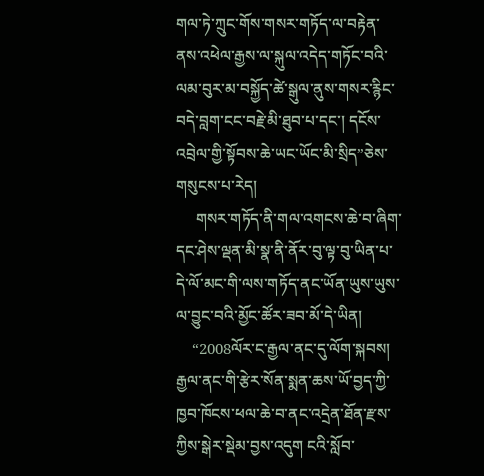གལ་ཏེ་ཀྲུང་གོས་གསར་གཏོད་ལ་བརྟེན་ནས་འཕེལ་རྒྱས་ལ་སྐུལ་འདེད་གཏོང་བའི་ལམ་བུར་མ་བསྐྱོད་ཚེ་སྒུལ་ནུས་གསར་རྙིང་བདེ་བླག་ངང་བརྗེ་མི་ཐུབ་པ་དང་། དངོས་འབྲེལ་གྱི་སྟོབས་ཆེ་ཡང་ཡོང་མི་སྲིད”ཅེས་གསུངས་པ་རེད།
     གསར་གཏོད་ནི་གལ་འགངས་ཆེ་བ་ཞིག་དང་ཤེས་ལྡན་མི་སྣ་ནི་ནོར་བུ་ལྟ་བུ་ཡིན་པ་དེ་ལོ་མང་གི་ལས་གཏོད་ནང་ཡོན་ཡུས་ཡུས་ལ་བྱུང་བའི་མྱོང་ཚོར་ཟབ་མོ་དེ་ཡིན།
    “2008ལོར་ང་རྒྱལ་ནང་དུ་ལོག་སྐབས། རྒྱལ་ནང་གི་རྩེར་སོན་སྨན་ཆས་ཡོ་བྱད་ཀྱི་ཁྱབ་ཁོངས་ཕལ་ཆེ་བ་ནང་འདྲེན་ཐོན་རྫས་ཀྱིས་སྒེར་སྡེམ་བྱས་འདུག ངའི་སློབ་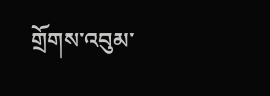གྲོགས་འབུམ་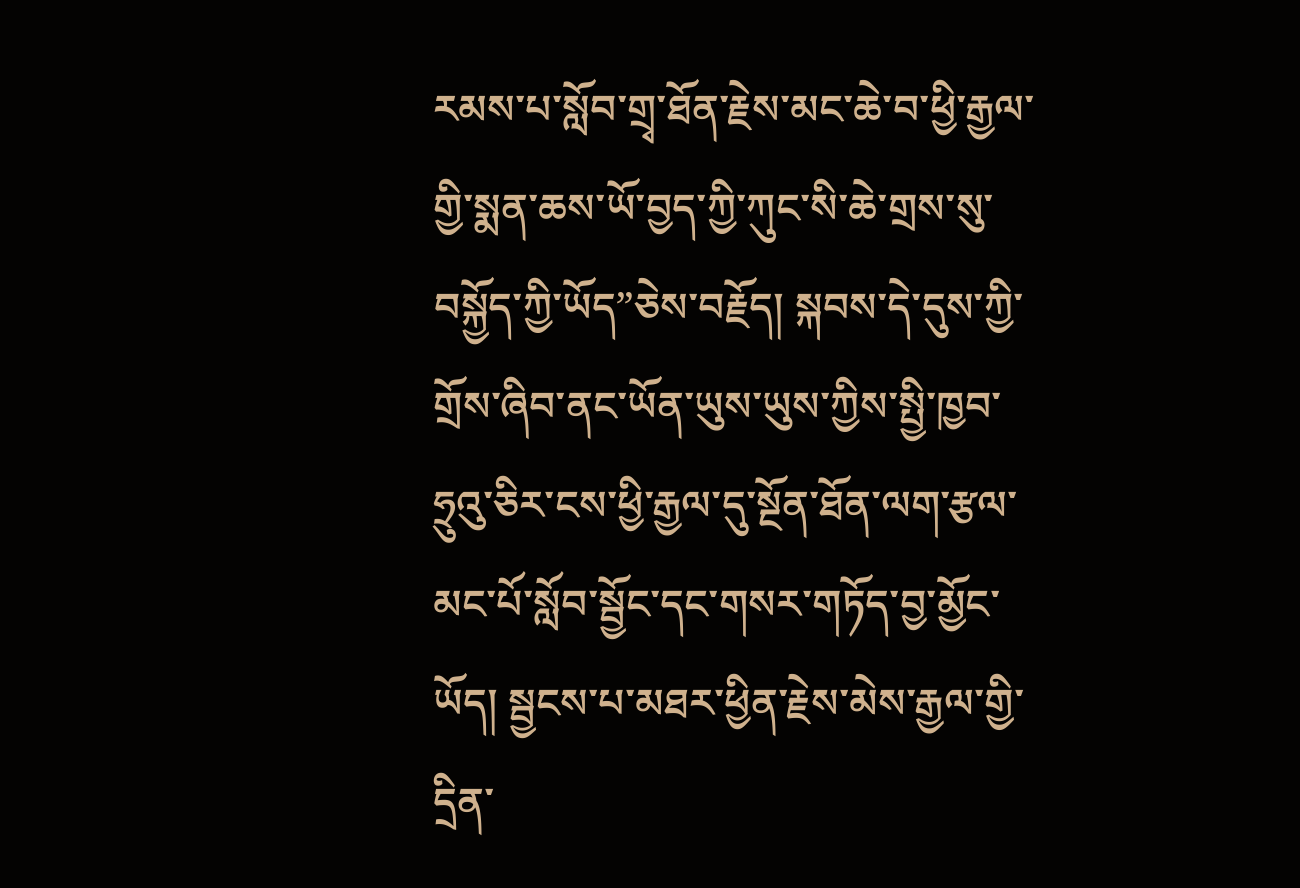རམས་པ་སློབ་གྲྭ་ཐོན་རྗེས་མང་ཆེ་བ་ཕྱི་རྒྱལ་གྱི་སྨན་ཆས་ཡོ་བྱད་ཀྱི་ཀུང་སི་ཆེ་གྲས་སུ་བསྐྱོད་ཀྱི་ཡོད”ཅེས་བརྗོད། སྐབས་དེ་དུས་ཀྱི་གྲོས་ཞིབ་ནང་ཡོན་ཡུས་ཡུས་ཀྱིས་སྤྱི་ཁྱབ་ཧྲུའུ་ཅིར་ངས་ཕྱི་རྒྱལ་དུ་སྔོན་ཐོན་ལག་རྩལ་མང་པོ་སློབ་སྦྱོང་དང་གསར་གཏོད་བྱ་མྱོང་ཡོད། སྦྱངས་པ་མཐར་ཕྱིན་རྗེས་མེས་རྒྱལ་གྱི་དྲིན་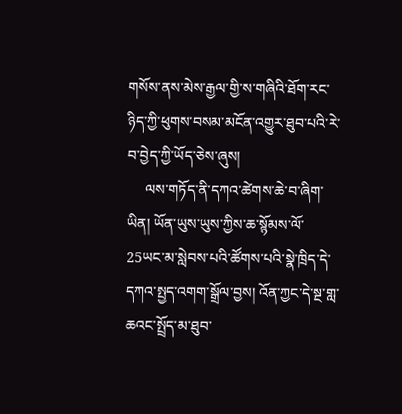གསོས་ནས་མེས་རྒྱལ་གྱི་ས་གཞིའི་ཐོག་རང་ཉིད་ཀྱི་ཕུགས་བསམ་མངོན་འགྱུར་ཐུབ་པའི་རེ་བ་བྱེད་ཀྱི་ཡོད་ཅེས་ཞུས།
     ལས་གཏོད་ནི་དཀའ་ཚེགས་ཆེ་བ་ཞིག་ཡིན། ཡོན་ཡུས་ཡུས་ཀྱིས་ཆ་སྙོམས་ལོ་25ཡང་མ་སླེབས་པའི་ཚོགས་པའི་སྣེ་ཁྲིད་དེ་དཀའ་སྤྱད་འགག་སྒྲོལ་བྱས། འོན་ཀྱང་དེ་སྔ་གླ་ཆའང་སྤྲོད་མ་ཐུབ་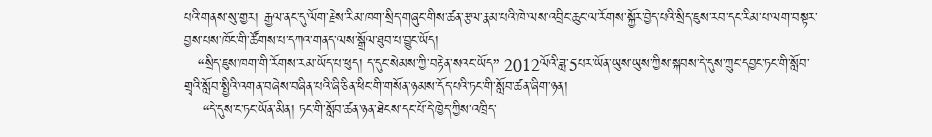པའི་གནས་སུ་གྱར། རྒྱལ་ནང་དུ་ལོག་རྗེས་རིམ་ཁག་སྲིད་གཞུང་གིས་ཚན་རྩལ་རྣམ་པའི་ཁེ་ལས་འབྲིང་ཆུང་ལ་རོགས་སྐྱོར་བྱེད་པའི་སྲིད་ཇུས་རབ་དང་རིམ་པ་ལག་བསྟར་བྱས་པས་ཁོང་གི་ཚོགས་པ་དཀའ་གནད་ལས་སྒྲོལ་ཐུབ་པ་བྱུང་ཡོད།
   “སྲིད་ཇུས་ཁག་གི་རོགས་རམ་ཡོད་པ་ཕུད། ད་དུང་སེམས་ཀྱི་བརྟེན་སའང་ཡོད” 2012ལོའི་ཟླ་5པར་ཡོན་ཡུས་ཡུས་ཀྱིས་སྐབས་དེ་དུས་ཀྲུང་དབྱང་ཏང་གི་སློབ་གྲྭའི་སློབ་སྤྱིའི་འགན་བཞེས་བཞིན་པའི་ཞི་ཅིན་ཕིང་གི་གསོན་ཉམས་དོད་པའི་ཏང་གི་སློབ་ཚན་ཞིག་ཉན།
    “དེ་དུས་ང་ཏང་ཡོན་མིན། ཏང་གི་སློབ་ཚན་ཉན་ཐེངས་དང་པོ་དེ་ཁྱེད་ཀྱིས་འཁྲིད་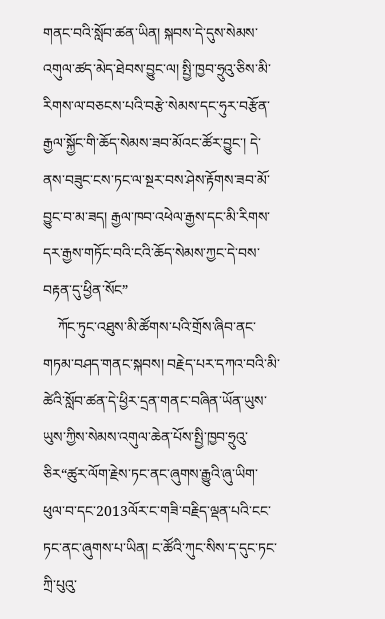གནང་བའི་སློབ་ཚན་ཡིན། སྐབས་དེ་དུས་སེམས་འགུལ་ཚད་མེད་ཐེབས་བྱུང་ལ། སྤྱི་ཁྱབ་ཧྲུའུ་ཅིས་མི་རིགས་ལ་བཅངས་པའི་བརྩེ་སེམས་དང་ཧུར་བརྩོན་རྒྱལ་སྐྱོང་གི་ཆོད་སེམས་ཟབ་མོའང་ཚོར་བྱུང་། དེ་ནས་བཟུང་ངས་ཏང་ལ་སྔར་བས་ཤེས་རྟོགས་ཟབ་མོ་བྱུང་བ་མ་ཟད། རྒྱལ་ཁབ་འཕེལ་རྒྱས་དང་མི་རིགས་དར་རྒྱས་གཏོང་བའི་ངའི་ཆོད་སེམས་ཀྱང་དེ་བས་བརྟན་དུ་ཕྱིན་སོང”
    ཀོང་ཏུང་འཐུས་མི་ཚོགས་པའི་གྲོས་ཞིབ་ནང་གཏམ་བཤད་གནང་སྐབས། བརྗེད་པར་དཀའ་བའི་མི་ཚེའི་སློབ་ཚན་དེ་ཕྱིར་དྲན་གནང་བཞིན་ཡོན་ཡུས་ཡུས་ཀྱིས་སེམས་འགུལ་ཆེན་པོས་སྤྱི་ཁྱབ་ཧྲུའུ་ཅིར“ཚུར་ལོག་རྗེས་ཏང་ནང་ཞུགས་རྒྱུའི་ཞུ་ཡིག་ཕུལ་བ་དང་2013ལོར་ང་གཟི་བརྗིད་ལྡན་པའི་ངང་ཏང་ནང་ཞུགས་པ་ཡིན། ང་ཚོའི་ཀུང་སིས་ད་དུང་ཏང་ཀྲི་པུའུ་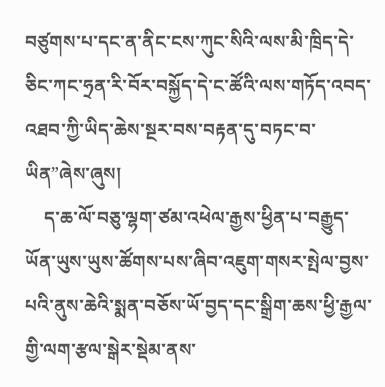བཙུགས་པ་དང་ན་ནིང་ངས་ཀུང་སིའི་ལས་མི་ཁྲིད་དེ་ཅིང་ཀང་ཧྲན་རི་བོར་བསྐྱོད་དེ་ང་ཚོའི་ལས་གཏོད་འབད་འཐབ་ཀྱི་ཡིད་ཆེས་སྔར་བས་བརྟན་དུ་བཏང་བ་ཡིན”ཞེས་ཞུས།
    ད་ཆ་ལོ་བཅུ་ལྷག་ཙམ་འཕེལ་རྒྱས་ཕྱིན་པ་བརྒྱུད་ཡོན་ཡུས་ཡུས་ཚོགས་པས་ཞིབ་འཇུག་གསར་སྤེལ་བྱས་པའི་ནུས་ཆེའི་སྨན་བཅོས་ཡོ་བྱད་དང་སྒྲིག་ཆས་ཕྱི་རྒྱལ་གྱི་ལག་རྩལ་སྒེར་སྡེམ་ནས་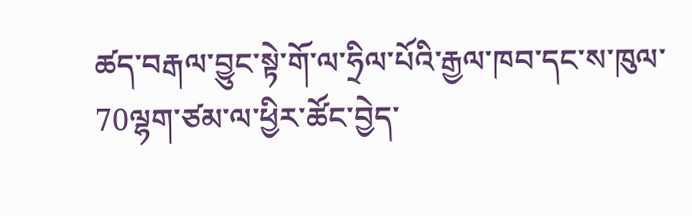ཚད་བརྒལ་བྱུང་སྟེ་གོ་ལ་ཧྲིལ་པོའི་རྒྱལ་ཁབ་དང་ས་ཁུལ་70ལྷག་ཙམ་ལ་ཕྱིར་ཚོང་བྱེད་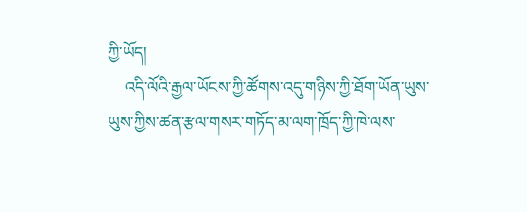ཀྱི་ཡོད།
    འདི་ལོའི་རྒྱལ་ཡོངས་ཀྱི་ཚོགས་འདུ་གཉིས་ཀྱི་ཐོག་ཡོན་ཡུས་ཡུས་ཀྱིས་ཚན་རྩལ་གསར་གཏོད་མ་ལག་ཁྲོད་ཀྱི་ཁེ་ལས་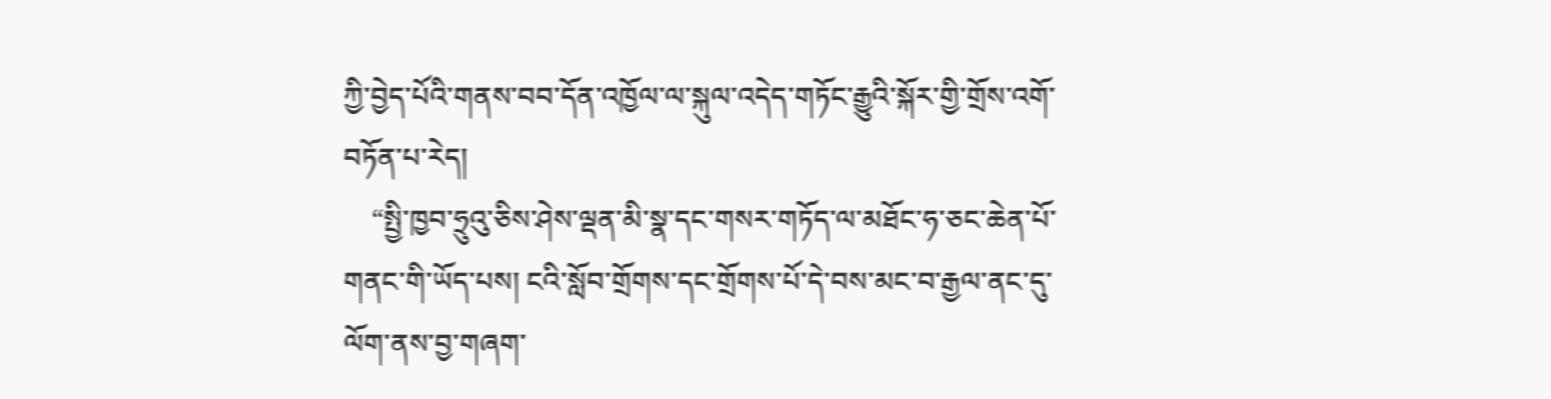ཀྱི་བྱེད་པོའི་གནས་བབ་དོན་འཁྱོལ་ལ་སྐུལ་འདེད་གཏོང་རྒྱུའི་སྐོར་གྱི་གྲོས་འགོ་བཏོན་པ་རེད།
    “སྤྱི་ཁྱབ་ཧྲུའུ་ཅིས་ཤེས་ལྡན་མི་སྣ་དང་གསར་གཏོད་ལ་མཐོང་ཧ་ཅང་ཆེན་པོ་གནང་གི་ཡོད་པས། ངའི་སློབ་གྲོགས་དང་གྲོགས་པོ་དེ་བས་མང་བ་རྒྱལ་ནང་དུ་ལོག་ནས་བྱ་གཞག་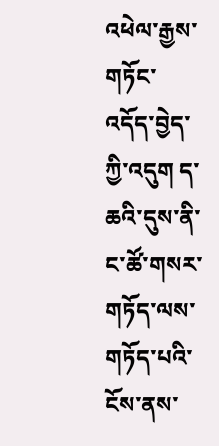འཕེལ་རྒྱས་གཏོང་འདོད་བྱེད་ཀྱི་འདུག ད་ཆའི་དུས་ནི་ང་ཚོ་གསར་གཏོད་ལས་གཏོད་པའི་ངོས་ནས་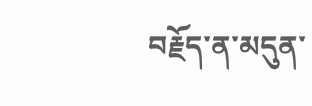བརྗོད་ན་མདུན་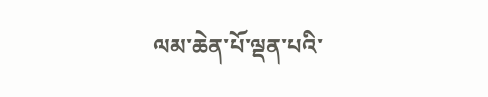ལམ་ཆེན་པོ་ལྡན་པའི་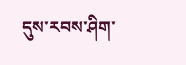དུས་རབས་ཤིག་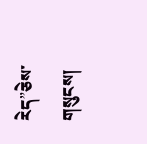རེད”ཅེས་གསུངས།